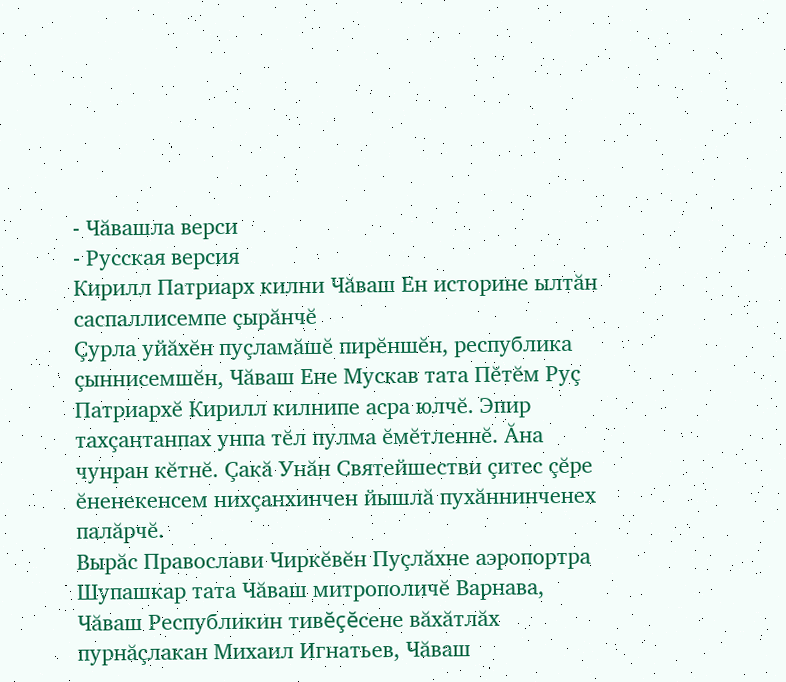- Чăвашла верси
- Русская версия
Кирилл Патриарх килни Чăваш Ен историне ылтăн саспаллисемпе çырăнчĕ
Çурла уйăхĕн пуçламăшĕ пирĕншĕн, республика çыннисемшĕн, Чăваш Ене Мускав тата Пĕтĕм Руç Патриархĕ Кирилл килнипе асра юлчĕ. Эпир тахçантанпах унпа тĕл пулма ĕмĕтленнĕ. Ăна чунран кĕтнĕ. Çакă Унăн Святейшестви çитес çĕре ĕненекенсем нихçанхинчен йышлă пухăннинченех палăрчĕ.
Вырăс Православи Чиркĕвĕн Пуçлăхне аэропортра Шупашкар тата Чăваш митрополичĕ Варнава, Чăваш Республикин тивĕçĕсене вăхăтлăх пурнăçлакан Михаил Игнатьев, Чăваш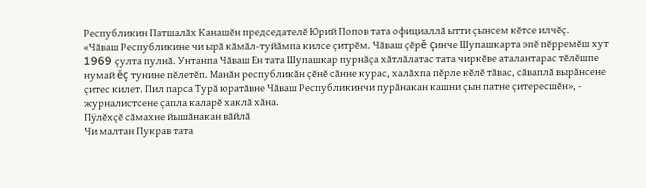Республикин Патшалăх Канашĕн председателĕ Юрий Попов тата официаллă ытти çынсем кĕтсе илчĕç.
«Чăваш Республикине чи ырă кăмăл-туйăмпа килсе çитрĕм. Чăваш çĕрĕ çинче Шупашкарта эпĕ пĕрремĕш хут 1969 çулта пулнă. Унтанпа Чăваш Ен тата Шупашкар пурнăçа хăтлăлатас тата чиркĕве аталантарас тĕлĕшпе нумай ĕç тунине пĕлетĕп. Манăн республикăн çĕнĕ сăнне курас, халăхпа пĕрле кĕлĕ тăвас, сăваплă вырăнсене çитес килет. Пил парса Турă юратăвне Чăваш Республикинчи пурăнакан кашни çын патне çитересшĕн», - журналистсене çапла каларĕ хаклă хăна.
Пÿлĕхçĕ сăмахне йышăнакан вăйлă
Чи малтан Пукрав тата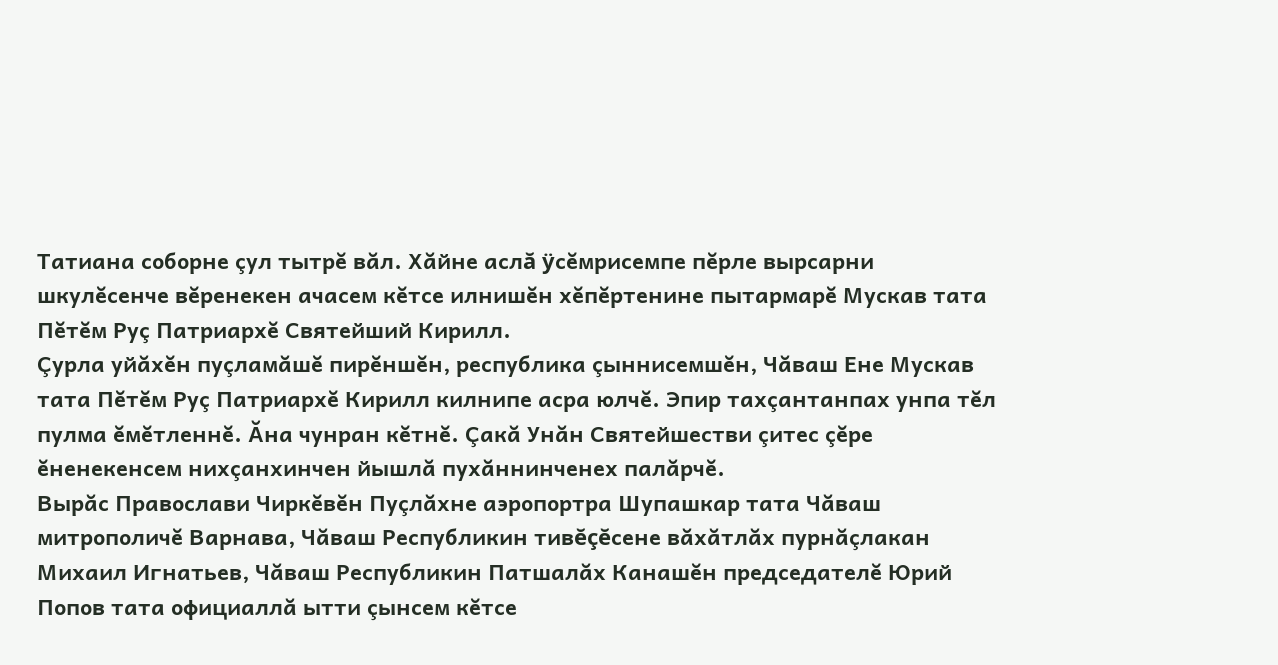Татиана соборне çул тытрĕ вăл. Хăйне аслă ÿсĕмрисемпе пĕрле вырсарни шкулĕсенче вĕренекен ачасем кĕтсе илнишĕн хĕпĕртенине пытармарĕ Мускав тата Пĕтĕм Руç Патриархĕ Святейший Кирилл.
Çурла уйăхĕн пуçламăшĕ пирĕншĕн, республика çыннисемшĕн, Чăваш Ене Мускав тата Пĕтĕм Руç Патриархĕ Кирилл килнипе асра юлчĕ. Эпир тахçантанпах унпа тĕл пулма ĕмĕтленнĕ. Ăна чунран кĕтнĕ. Çакă Унăн Святейшестви çитес çĕре ĕненекенсем нихçанхинчен йышлă пухăннинченех палăрчĕ.
Вырăс Православи Чиркĕвĕн Пуçлăхне аэропортра Шупашкар тата Чăваш митрополичĕ Варнава, Чăваш Республикин тивĕçĕсене вăхăтлăх пурнăçлакан Михаил Игнатьев, Чăваш Республикин Патшалăх Канашĕн председателĕ Юрий Попов тата официаллă ытти çынсем кĕтсе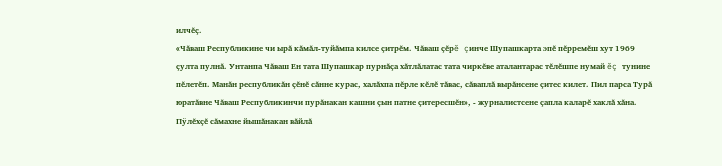илчĕç.
«Чăваш Республикине чи ырă кăмăл-туйăмпа килсе çитрĕм. Чăваш çĕрĕ çинче Шупашкарта эпĕ пĕрремĕш хут 1969 çулта пулнă. Унтанпа Чăваш Ен тата Шупашкар пурнăçа хăтлăлатас тата чиркĕве аталантарас тĕлĕшпе нумай ĕç тунине пĕлетĕп. Манăн республикăн çĕнĕ сăнне курас, халăхпа пĕрле кĕлĕ тăвас, сăваплă вырăнсене çитес килет. Пил парса Турă юратăвне Чăваш Республикинчи пурăнакан кашни çын патне çитересшĕн», - журналистсене çапла каларĕ хаклă хăна.
Пÿлĕхçĕ сăмахне йышăнакан вăйлă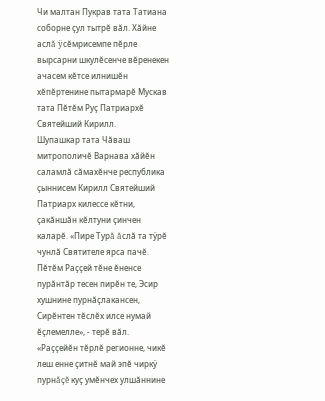Чи малтан Пукрав тата Татиана соборне çул тытрĕ вăл. Хăйне аслă ÿсĕмрисемпе пĕрле вырсарни шкулĕсенче вĕренекен ачасем кĕтсе илнишĕн хĕпĕртенине пытармарĕ Мускав тата Пĕтĕм Руç Патриархĕ Святейший Кирилл.
Шупашкар тата Чăваш митрополичĕ Варнава хăйĕн саламлă сăмахĕнче республика çыннисем Кирилл Святейший Патриарх килессе кĕтни, çакăншăн кĕлтуни çинчен каларĕ. «Пире Турă ăслă та тÿрĕ чунлă Святителе ярса пачĕ. Пĕтĕм Раççей тĕне ĕненсе пурăнтăр тесен пирĕн те, Эсир хушнине пурнăçлакансен, Сирĕнтен тĕслĕх илсе нумай ĕçлемелле», - терĕ вăл.
«Раççейĕн тĕрлĕ регионне, чикĕ леш енне çитнĕ май эпĕ чиркÿ пурнăçĕ куç умĕнчех улшăннине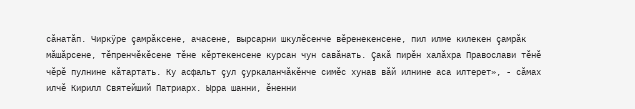сăнатăп. Чиркÿре çамрăксене, ачасене, вырсарни шкулĕсенче вĕренекенсене, пил илме килекен çамрăк мăшăрсене, тĕпренчĕкĕсене тĕне кĕртекенсене курсан чун савăнать. Çакă пирĕн халăхра Православи тĕнĕ чĕрĕ пулнине кăтартать. Ку асфальт çул çуркаланчăкĕнче симĕс хунав вăй илнине аса илтерет», - сăмах илчĕ Кирилл Святейший Патриарх. Ырра шанни, ĕненни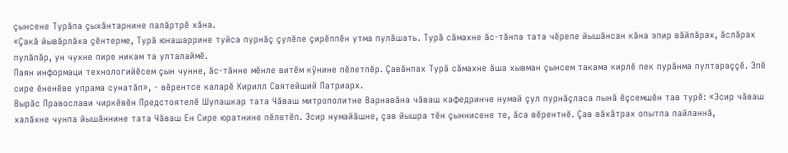çынсене Турăпа çыхăнтарнине палăртрĕ хăна.
«Çакă йывăрлăха çĕнтерме, Турă юнашаррине туйса пурнăç çулĕпе çирĕппĕн утма пулăшать. Турă сăмахне ăс-тăнпа тата чĕрепе йышăнсан кăна эпир вăйлăрах, ăслăрах пулăпăр, ун чухне пире никам та улталаймĕ.
Паян информаци технологийĕсем çын чунне, ăс-тăнне мĕнле витĕм кÿнине пĕлетпĕр. Çавăнпах Турă сăмахне ăша хывман çынсем такама кирлĕ пек пурăнма пултараççĕ. Эпĕ сире ĕненĕве упрама сунатăп», - вĕрентсе каларĕ Кирилл Святейший Патриарх.
Вырăс Православи чиркĕвĕн Предстоятелĕ Шупашкар тата Чăваш митрополитне Варнавăна чăваш кафедринче нумай çул пурнăçласа пынă ĕçсемшĕн тав турĕ: «Эсир чăваш халăхне чунпа йышăннине тата Чăваш Ен Сире юратнине пĕлетĕп. Эсир нумайăшне, çав йышра тĕн çыннисене те, ăса вĕрентнĕ. Çав вăхăтрах опытпа пайланнă,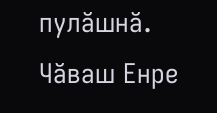пулăшнă. Чăваш Енре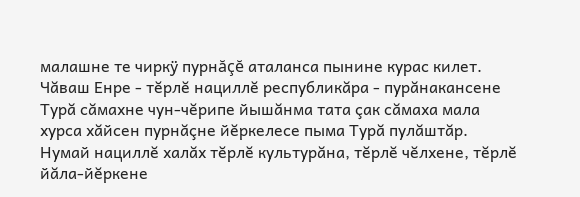малашне те чиркÿ пурнăçĕ аталанса пынине курас килет. Чăваш Енре - тĕрлĕ нациллĕ республикăра - пурăнакансене Турă сăмахне чун-чĕрипе йышăнма тата çак сăмаха мала хурса хăйсен пурнăçне йĕркелесе пыма Турă пулăштăр.
Нумай нациллĕ халăх тĕрлĕ культурăна, тĕрлĕ чĕлхене, тĕрлĕ йăла-йĕркене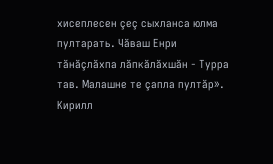хисеплесен çеç сыхланса юлма пултарать. Чăваш Енри тăнăçлăхпа лăпкăлăхшăн - Турра тав. Малашне те çапла пултăр».
Кирилл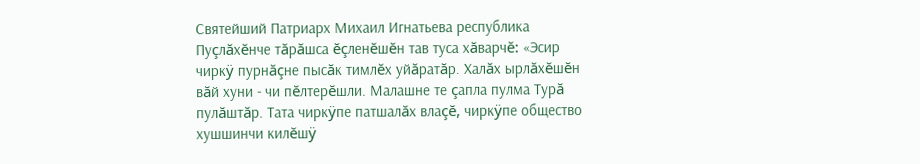Святейший Патриарх Михаил Игнатьева республика Пуçлăхĕнче тăрăшса ĕçленĕшĕн тав туса хăварчĕ: «Эсир чиркÿ пурнăçне пысăк тимлĕх уйăратăр. Халăх ырлăхĕшĕн вăй хуни - чи пĕлтерĕшли. Малашне те çапла пулма Турă пулăштăр. Тата чиркÿпе патшалăх влаçĕ, чиркÿпе общество хушшинчи килĕшÿ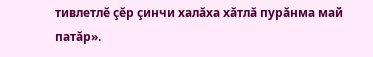тивлетлĕ çĕр çинчи халăха хăтлă пурăнма май патăр».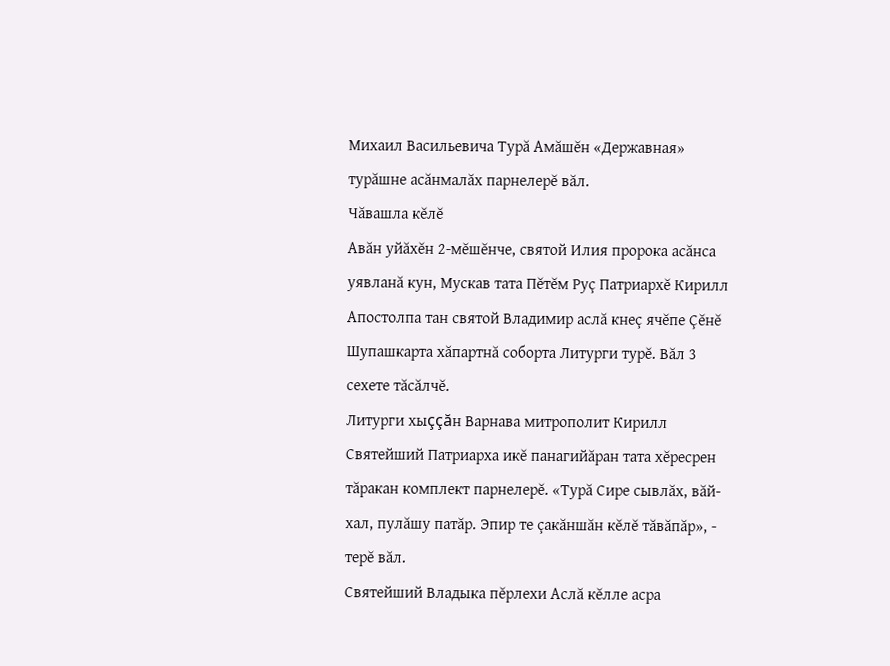Михаил Васильевича Турă Амăшĕн «Державная» турăшне асăнмалăх парнелерĕ вăл.
Чăвашла кĕлĕ
Авăн уйăхĕн 2-мĕшĕнче, святой Илия пророка асăнса уявланă кун, Мускав тата Пĕтĕм Руç Патриархĕ Кирилл Апостолпа тан святой Владимир аслă кнеç ячĕпе Çĕнĕ Шупашкарта хăпартнă соборта Литурги турĕ. Вăл 3 сехете тăсăлчĕ.
Литурги хыççăн Варнава митрополит Кирилл Святейший Патриарха икĕ панагийăран тата хĕресрен тăракан комплект парнелерĕ. «Турă Сире сывлăх, вăй-хал, пулăшу патăр. Эпир те çакăншăн кĕлĕ тăвăпăр», - терĕ вăл.
Святейший Владыка пĕрлехи Аслă кĕлле асра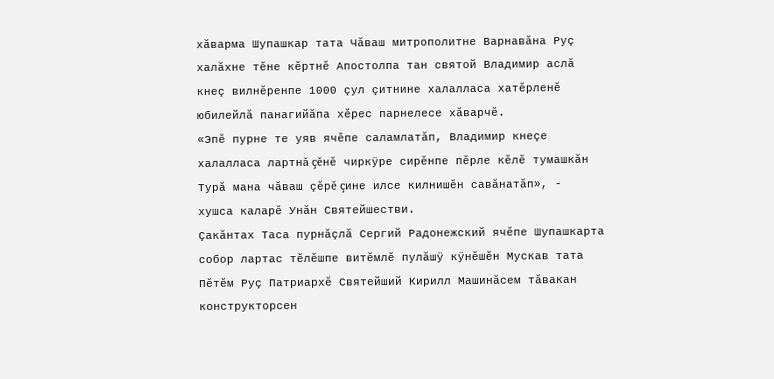хăварма Шупашкар тата Чăваш митрополитне Варнавăна Руç халăхне тĕне кĕртнĕ Апостолпа тан святой Владимир аслă кнеç вилнĕренпе 1000 çул çитнине халалласа хатĕрленĕ юбилейлă панагийăпа хĕрес парнелесе хăварчĕ.
«Эпĕ пурне те уяв ячĕпе саламлатăп, Владимир кнеçе халалласа лартнă çĕнĕ чиркÿре сирĕнпе пĕрле кĕлĕ тумашкăн Турă мана чăваш çĕрĕ çине илсе килнишĕн савăнатăп», - хушса каларĕ Унăн Святейшестви.
Çакăнтах Таса пурнăçлă Сергий Радонежский ячĕпе Шупашкарта собор лартас тĕлĕшпе витĕмлĕ пулăшÿ кÿнĕшĕн Мускав тата Пĕтĕм Руç Патриархĕ Святейший Кирилл Машинăсем тăвакан конструкторсен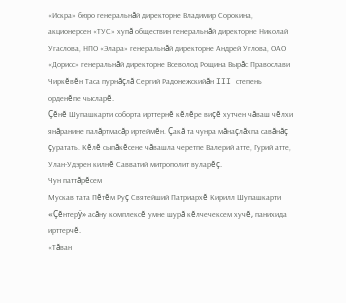«Искра» бюро генеральнăй директорне Владимир Сорокина, акционерсен «ТУС» хупă обществин генеральнăй директорне Николай Угаслова, НПО «Элара» генеральнăй директорне Андрей Углова, ОАО «Дорисс» генеральнăй директорне Всеволод Рощина Вырăс Православи Чиркĕвĕн Таса пурнăçлă Сергий Радонежскийăн III степень орденĕпе чысларĕ.
Çĕнĕ Шупашкарти соборта ирттернĕ кĕлĕре виçĕ хутчен чăваш чĕлхи янăранине палăртмасăр иртеймĕн. Çакă та чунра мăнаçлăхпа савăнăç çуратать. Кĕлĕ сыпăкĕсене чăвашла черетпе Валерий атте, Гурий атте, Улан-Удэрен килнĕ Савватий митрополит вуларĕç.
Чун паттăрĕсем
Мускав тата Пĕтĕм Руç Святейший Патриархĕ Кирилл Шупашкарти «Çĕнтерÿ» асăну комплексĕ умне шурă кĕлчечексем хучĕ, панихида ирттерчĕ.
«Тăван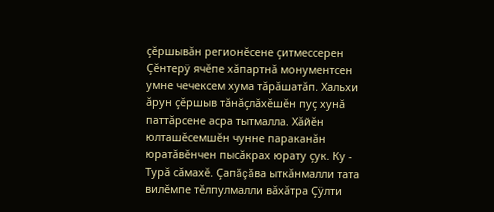çĕршывăн регионĕсене çитмессерен Çĕнтерÿ ячĕпе хăпартнă монументсен умне чечексем хума тăрăшатăп. Хальхи ăрун çĕршыв тăнăçлăхĕшĕн пуç хунă паттăрсене асра тытмалла. Хăйĕн юлташĕсемшĕн чунне параканăн юратăвĕнчен пысăкрах юрату çук. Ку - Турă сăмахĕ. Çапăçăва ыткăнмалли тата вилĕмпе тĕлпулмалли вăхăтра Çÿлти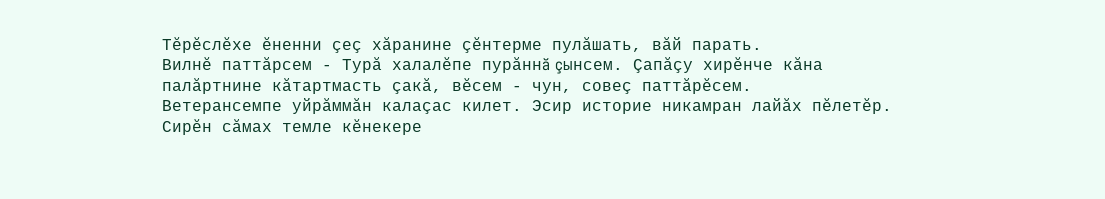Тĕрĕслĕхе ĕненни çеç хăранине çĕнтерме пулăшать, вăй парать.
Вилнĕ паттăрсем - Турă халалĕпе пурăннă çынсем. Çапăçу хирĕнче кăна палăртнине кăтартмасть çакă, вĕсем - чун, совеç паттăрĕсем.
Ветерансемпе уйрăммăн калаçас килет. Эсир историе никамран лайăх пĕлетĕр. Сирĕн сăмах темле кĕнекере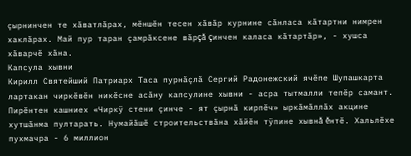çырнинчен те хăватлăрах, мĕншĕн тесен хăвăр курнине сăнласа кăтартни нимрен хаклăрах. Май пур таран çамрăксене вăрçă çинчен каласа кăтартăр», - хушса хăварчĕ хăна.
Капсула хывни
Кирилл Святейший Патриарх Таса пурнăçлă Сергий Радонежский ячĕпе Шупашкарта лартакан чиркĕвĕн никĕсне асăну капсулине хывни - асра тытмалли тепĕр самант.
Пирĕнтен кашниех «Чиркÿ стени çинче - ят çырнă кирпĕч» ыркăмăллăх акцине хутшăнма пултарать. Нумайăшĕ строительствăна хăйĕн тÿпине хывнă ĕнтĕ. Хальлĕхе пухмачра - 6 миллион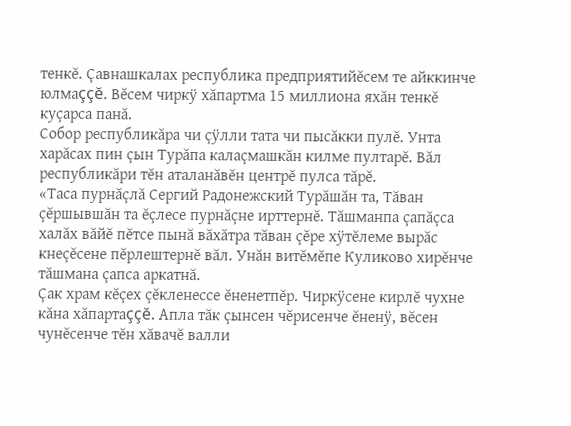тенкĕ. Çавнашкалах республика предприятийĕсем те айккинче юлмаççĕ. Вĕсем чиркÿ хăпартма 15 миллиона яхăн тенкĕ куçарса панă.
Собор республикăра чи çÿлли тата чи пысăкки пулĕ. Унта харăсах пин çын Турăпа калаçмашкăн килме пултарĕ. Вăл республикăри тĕн аталанăвĕн центрĕ пулса тăрĕ.
«Таса пурнăçлă Сергий Радонежский Турăшăн та, Тăван çĕршывшăн та ĕçлесе пурнăçне ирттернĕ. Тăшманпа çапăçса халăх вăйĕ пĕтсе пынă вăхăтра тăван çĕре хÿтĕлеме вырăс кнеçĕсене пĕрлештернĕ вăл. Унăн витĕмĕпе Куликово хирĕнче тăшмана çапса аркатнă.
Çак храм кĕçех çĕкленессе ĕненетпĕр. Чиркÿсене кирлĕ чухне кăна хăпартаççĕ. Апла тăк çынсен чĕрисенче ĕненÿ, вĕсен чунĕсенче тĕн хăвачĕ валли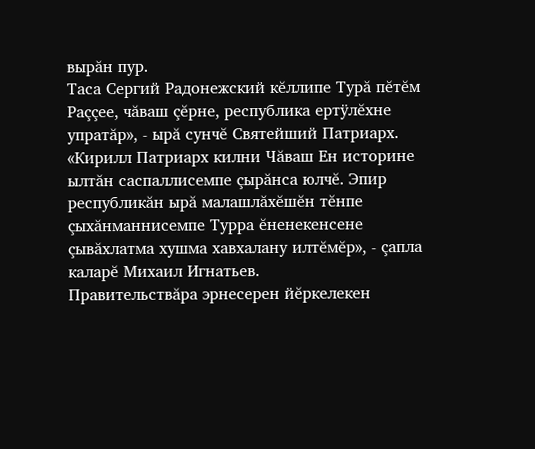вырăн пур.
Таса Сергий Радонежский кĕллипе Турă пĕтĕм Раççее, чăваш çĕрне, республика ертÿлĕхне упратăр», - ырă сунчĕ Святейший Патриарх.
«Кирилл Патриарх килни Чăваш Ен историне ылтăн саспаллисемпе çырăнса юлчĕ. Эпир республикăн ырă малашлăхĕшĕн тĕнпе çыхăнманнисемпе Турра ĕненекенсене çывăхлатма хушма хавхалану илтĕмĕр», - çапла каларĕ Михаил Игнатьев.
Правительствăра эрнесерен йĕркелекен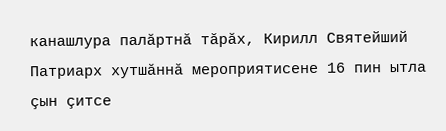канашлура палăртнă тăрăх, Кирилл Святейший Патриарх хутшăннă мероприятисене 16 пин ытла çын çитсе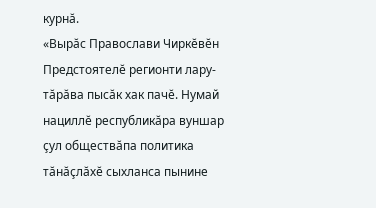курнă.
«Вырăс Православи Чиркĕвĕн Предстоятелĕ регионти лару-тăрăва пысăк хак пачĕ. Нумай нациллĕ республикăра вуншар çул обществăпа политика тăнăçлăхĕ сыхланса пынине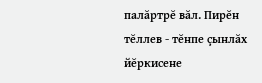палăртрĕ вăл. Пирĕн тĕллев - тĕнпе çынлăх йĕркисене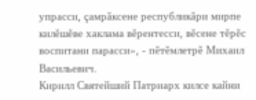упрасси, çамрăксене республикăри мирпе килĕшĕве хаклама вĕрентесси, вĕсене тĕрĕс воспитани парасси», - пĕтĕмлетрĕ Михаил Васильевич.
Кирилл Святейший Патриарх килсе кайни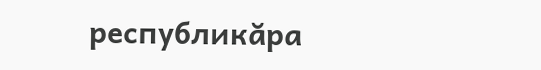республикăра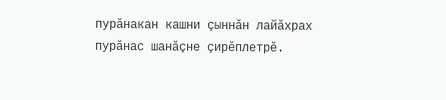пурăнакан кашни çыннăн лайăхрах пурăнас шанăçне çирĕплетрĕ.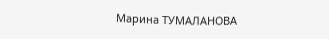Марина ТУМАЛАНОВА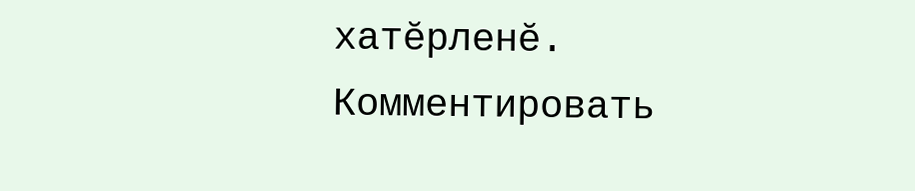хатĕрленĕ.
Комментировать